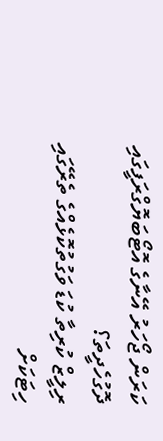ކަރަން ޖޯހަރު އޭނާގެ އޮޓޯބަޔޮގްރަފީގައި ދޮގުހެދީތަ؟
ރިލީޒް ކުރިތާ ކުޑަ ވަގުތުކޮޅެއްގެ ތެރޭގައި ހިޓަކަށް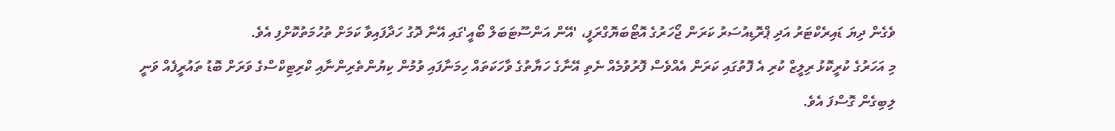ވެގެން ދިޔަ ޑައިރެކްޓަރު އަދި ޕްރޮޑިއުސަރު ކަރަން ޖޯހަރުގެ އޮޓޯބަޔޮގްރަފީ، 'އޭން އަންސޫޓަބަލް ބޯއީ'ގައި އޭނާ ދޮގު ހަދާފައިވާ ކަމަށް ތުހުމަތުކޮށްފި އެވެ.
މި އަހަރުގެ ކުރީކޮޅު ރިލީޒް ކުރި އެ ފޮތުގައި ކަރަން އެއްވެސް ފޮރުވުމެއް ނެތި އޭނާގެ ހަޔާތުގެ ވާހަކަތައް ހިމަނާފައި ވުމުން ކިޔުންތެރިންނާއި ކްރިޓިކްސްގެ ވަރަށް ބޮޑު ތައުރީފެއް ވަނީ ލިބިގެން ގޮސްފަ އެވެ.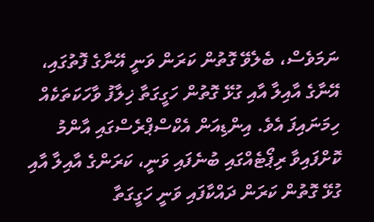ނަމަވެސް، ބެލެވޭ ގޮތުން ކަރަން ވަނީ އޭނާގެ ފޮތުގައި، އޭނާގެ އާއިލާ އާއި ގުޅޭ ގޮތުން ހަގީގަތާ ޚިލާފު ވާހަކަތަކެއް ހިމަނައިފަ އެވެ. އިންޑިއަން އެކްސްޕްރެސްގައި އާންމު ކޮށްފައިވާ ރިޕޯޓެއްގައި ބުނެފައި ވަނީ، ކަރަންގެ އާއިލާ އާއި ގުޅޭ ގޮތުން ކަރަން ދައްކާފައި ވަނީ ހަގީގަތާ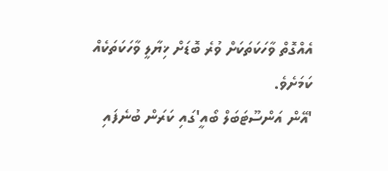އެއްގޮތް ވާހަކަތަކަށް ވުރެ ބޮޑަށް ޚިޔާލީ ވާހަކަތަކެއް ކަމަށެވެ.
'އޭން އަންސޫޓަބަލް ބޯއީ'ގައި ކަރަން ބުނެފައި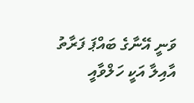ވަނީ އޭނާގެ ބައްޕަ ފަރާތު އާއިލާ އަކީ ހަލްވާއީ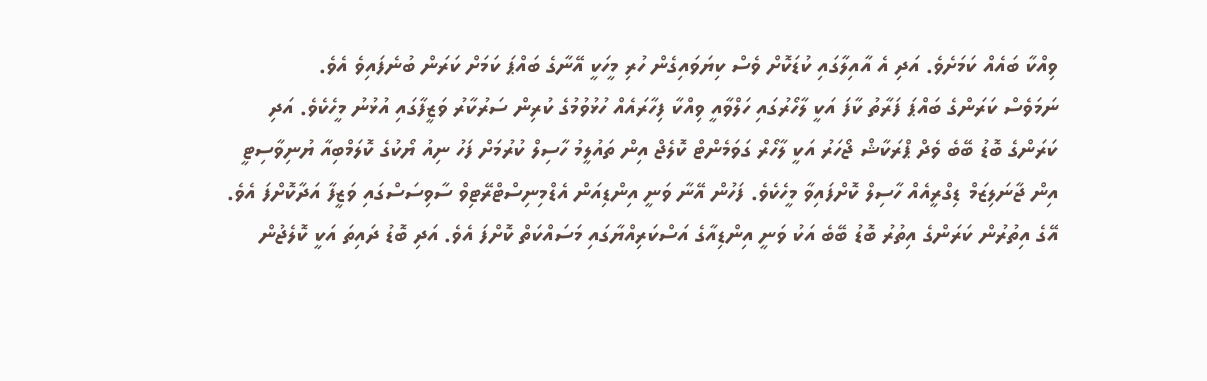ވިއްކާ ބައެއް ކަމަށެވެ. އަދި އެ އާއިލާގައި ކުޑަކޮށް ވެސް ކިޔަވައިގެން ހުރި މީހަކީ އޭނާގެ ބައްޕަ ކަމަށް ކަރަން ބުނެފައިވެ އެވެ.
ނަމަވެސް ކަރަންގެ ބައްޕަ ފަރާތު ކާފަ އަކީ ލާހޯރުގައި ހަލްވާއީ ވިއްކާ ފިހާރައެއް ހުޅުވުމުގެ ކުރިން ސަރުކާރު ވަޒީފާގައި އުޅުނު މީހެކެވެ. އަދި ކަރަންގެ ބޮޑު ބޭބެ ވެދް ޕްރަކާޝް ޖޯހަރު އަކީ ލާހޯރް ގަވަމެންޓް ކޮލެޖް އިން ތައުލީމު ހާސިލް ކުރުމަށް ފަހު ނިއު ޔޯކުގެ ކޮލަމްބިއާ ޔުނިވާސިޓީ އިން ޖާނަލިޒަމް ޑިގްރީއެއް ހާސިލް ކޮށްފައިވާ މީހެކެވެ. ފަހުން އޭނާ ވަނީ އިންޑިއަން އެޑްމިނިސްޓްރޭޓިވް ސާވިސަސްގައި ވަޒީފާ އަދާކޮށްފަ އެވެ.
އޭގެ އިތުރުން ކަރަންގެ އިތުރު ބޮޑު ބޭބެ އަކު ވަނީ އިންޑިއާގެ އަސްކަރިއްޔާގައި މަސައްކަތް ކޮށްފަ އެވެ. އަދި ބޮޑު ދައިތަ އަކީ ކޮލެޖުން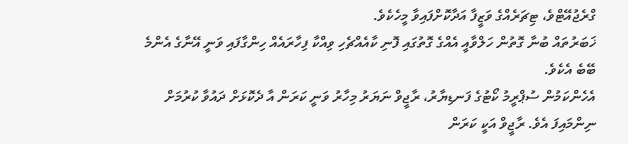ގްރެޖުއޭޓްވެ، ޓިޗަރެއްގެ ވަޒީފާ އަދާކޮށްފައިވާ މީހެކެވެ.
ޚަބަރުތައް ބުނާ ގޮތުން ހަލްވާއީ އެއްގެ ގޮތުގައި ފޮނި ކާއެއްޗެހި ވިއްކާ ފިހާރައެއް ހިންގާފައި ވަނީ އޭނާގެ އެންމެ ބޭބެ އެކެވެ.
އެހެންކަމުން ސުޕްރީމު ކޯޓުގެ ފަނޑިޔާރު، ރާޖީވް ނަޔަރު މިހާރު ވަނީ ކަރަން އާ ދެކޮޅަށް ދައުވާ ކުރުމަށް ނިންމައިފަ އެވެ. ރާޖީވް އަކީ ކަރަން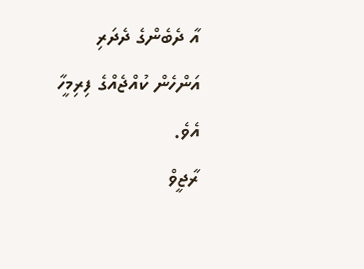އާ ދެބެންގެ ދެދަރި އަންހެން ކުއްޖެއްގެ ފިރިމީހާ އެވެ.
ރާޖީވް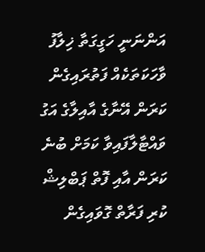އަންނަނީ ހަގީގަތާ ޚިލާފު ވާހަކަތަކެއް ފަތުރައިގެން ކަރަން އޭނާގެ އާއިލާގެ އަގު ވައްޓާލާފައިވާ ކަމަށް ބުނެ ކަރަން އާއި ފޮތް ޕަބްލިޝް ކުރި ފަރާތް ގޮވައިގެން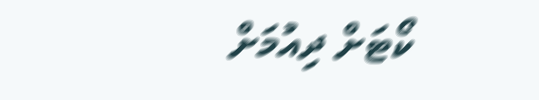ކޯޓަށް ދިއުމަށް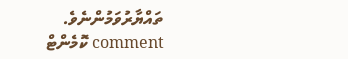ތައްޔާރުވަމުންނެވެ.
comment ކޮމެންޓް